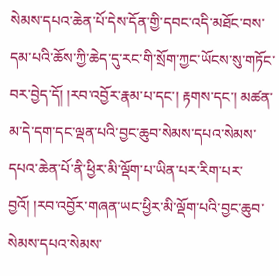སེམས་དཔའ་ཆེན་པོ་དེས་དོན་གྱི་དབང་འདི་མཐོང་བས་དམ་པའི་ཆོས་ཀྱི་ཆེད་དུ་རང་གི་སྲོག་ཀྱང་ཡོངས་སུ་གཏོང་བར་བྱེད་དོ། །རབ་འབྱོར་རྣམ་པ་དང་། རྟགས་དང་། མཚན་མ་དེ་དག་དང་ལྡན་པའི་བྱང་ཆུབ་སེམས་དཔའ་སེམས་དཔའ་ཆེན་པོ་ནི་ཕྱིར་མི་ལྡོག་པ་ཡིན་པར་རིག་པར་བྱའོ། །རབ་འབྱོར་གཞན་ཡང་ཕྱིར་མི་ལྡོག་པའི་བྱང་ཆུབ་སེམས་དཔའ་སེམས་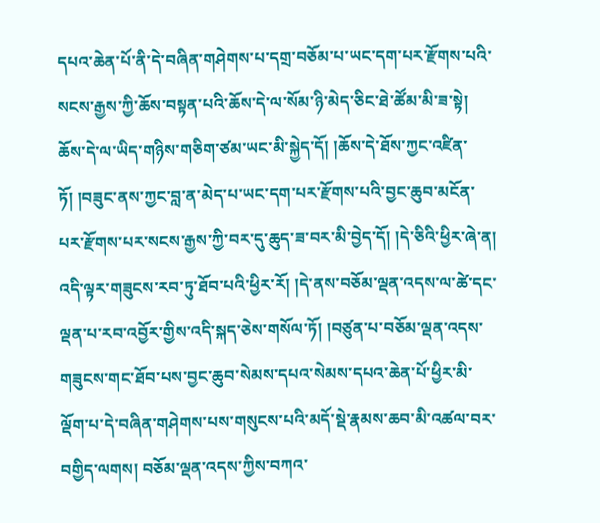དཔའ་ཆེན་པོ་ནི་དེ་བཞིན་གཤེགས་པ་དགྲ་བཅོམ་པ་ཡང་དག་པར་རྫོགས་པའི་སངས་རྒྱས་ཀྱི་ཆོས་བསྟན་པའི་ཆོས་དེ་ལ་སོམ་ཉི་མེད་ཅིང་ཐེ་ཚོམ་མི་ཟ་སྟེ། ཆོས་དེ་ལ་ཡིད་གཉིས་གཅིག་ཙམ་ཡང་མི་སྐྱེད་དོ། །ཆོས་དེ་ཐོས་ཀྱང་འཛིན་ཏོ། །བཟུང་ནས་ཀྱང་བླ་ན་མེད་པ་ཡང་དག་པར་རྫོགས་པའི་བྱང་ཆུབ་མངོན་པར་རྫོགས་པར་སངས་རྒྱས་ཀྱི་བར་དུ་ཆུད་ཟ་བར་མི་བྱེད་དོ། །དེ་ཅིའི་ཕྱིར་ཞེ་ན། འདི་ལྟར་གཟུངས་རབ་ཏུ་ཐོབ་པའི་ཕྱིར་རོ། །དེ་ནས་བཅོམ་ལྡན་འདས་ལ་ཚེ་དང་ལྡན་པ་རབ་འབྱོར་གྱིས་འདི་སྐད་ཅེས་གསོལ་ཏོ། །བཙུན་པ་བཅོམ་ལྡན་འདས་གཟུངས་གང་ཐོབ་པས་བྱང་ཆུབ་སེམས་དཔའ་སེམས་དཔའ་ཆེན་པོ་ཕྱིར་མི་ལྡོག་པ་དེ་བཞིན་གཤེགས་པས་གསུངས་པའི་མདོ་སྡེ་རྣམས་ཆབ་མི་འཚལ་བར་བགྱིད་ལགས། བཅོམ་ལྡན་འདས་ཀྱིས་བཀའ་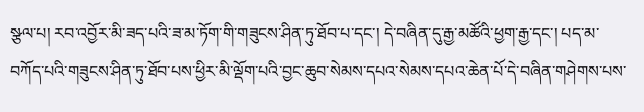སྩལ་པ། རབ་འབྱོར་མི་ཟད་པའི་ཟ་མ་ཏོག་གི་གཟུངས་ཤིན་ཏུ་ཐོབ་པ་དང་། དེ་བཞིན་དུ་རྒྱ་མཚོའི་ཕྱག་རྒྱ་དང་། པད་མ་བཀོད་པའི་གཟུངས་ཤིན་ཏུ་ཐོབ་པས་ཕྱིར་མི་ལྡོག་པའི་བྱང་ཆུབ་སེམས་དཔའ་སེམས་དཔའ་ཆེན་པོ་དེ་བཞིན་གཤེགས་པས་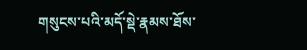གསུངས་པའི་མདོ་སྡེ་རྣམས་ཐོས་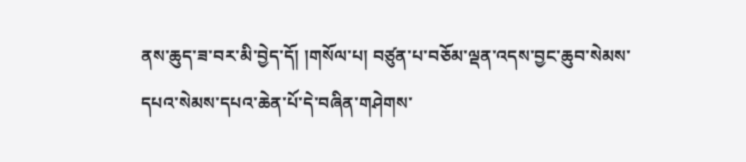ནས་ཆུད་ཟ་བར་མི་བྱེད་དོ། །གསོལ་པ། བཙུན་པ་བཅོམ་ལྡན་འདས་བྱང་ཆུབ་སེམས་དཔའ་སེམས་དཔའ་ཆེན་པོ་དེ་བཞིན་གཤེགས་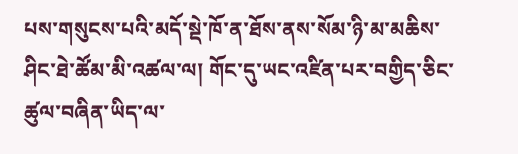པས་གསུངས་པའི་མདོ་སྡེ་ཁོ་ན་ཐོས་ནས་སོམ་ཉི་མ་མཆིས་ཤིང་ཐེ་ཚོམ་མི་འཚལ་ལ། གོང་དུ་ཡང་འཛིན་པར་བགྱིད་ཅིང་ཚུལ་བཞིན་ཡིད་ལ་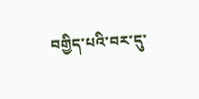བགྱིད་པའི་བར་དུ་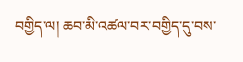བགྱིད་ལ། ཆབ་མི་འཚལ་བར་བགྱིད་དུ་བས་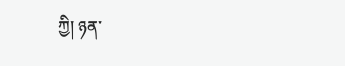ཀྱི། ཉན་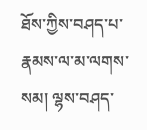ཐོས་ཀྱིས་བཤད་པ་རྣམས་ལ་མ་ལགས་སམ། ལྷས་བཤད་